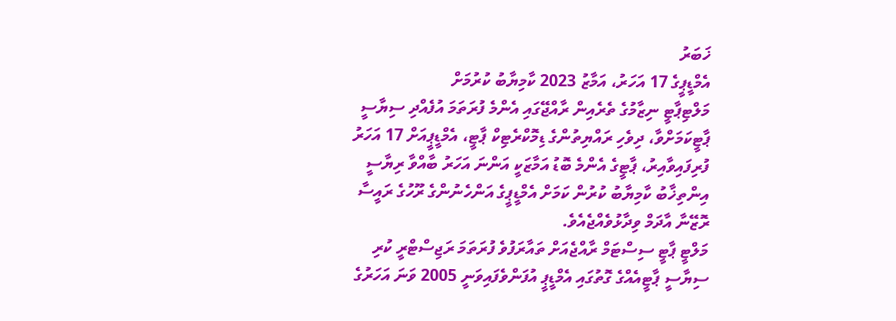ޚަބަރު
އެމްޑީޕީގެ 17 އަހަރު، އަމާޒު 2023 ކާމިޔާބު ކުރުމަށް
މަލްޓިޕާޓީ ނިޒާމުގެ ތެރެއިން ރާއްޖޭގައި އެންމެ ފުރަތަމަ އުފެއްދި ސިޔާސީ ޕާޓީކަމަށްވާ، ދިވެހި ރައްޔިތުންގެ ޑިމޮކްރެޓިކް ޕާޓީ، އެމްޑީޕީއަށް 17 އަހަރު ފުރިފައިވާއިރު، ޕާޓީގެ އެންމެ ބޮޑު އަމާޒަކީ އަންނަ އަހަރު ބާއްވާ ރިޔާސީ އިންތިޚާބު ކާމިޔާބު ކުރުން ކަމަށް އެމްޑީޕީގެ އަންހެނުންގެ ރޫހުގެ ރައީސާ ރޮޒޭނާ އާދަމް ވިދާޅުވެއްޖެއެވެ.
މަލްޓީ ޕާޓީ ސިސްޓަމް ރާއްޖެއަށް ތައާރަފުވެ ފުރަތަމަ ރަޖިސްޓްރީ ކުރި ސިޔާސީ ޕާޓީއެއްގެ ގޮތުގައި އެމްޑީޕީ އުފަންވެފައިވަނީ 2005 ވަނަ އަހަރުގެ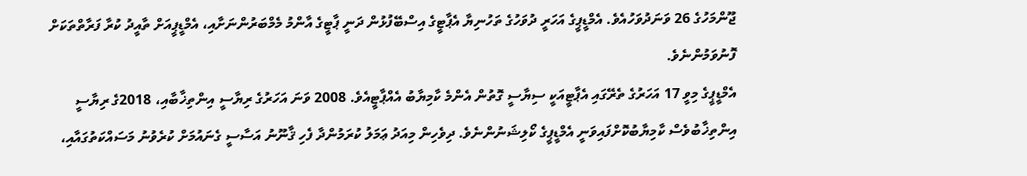ޖޫންމަހުގެ 26 ވަނަދުވަހުއެވެ. އެމްޑީޕީގެ އަހަރީ ދުވަހުގެ ތަހުނިޔާ އެޕާޓީގެ އިސްބޭފުޅުން ދަނީ ޕާޓީގެ އާންމު މެމްބަރުންނަށާއި، އެމްޑީޕީއަށް ތާއީދު ކުރާ ފަރާތްތަކަށް ފޮނުވަމުންނެވެ.
އެމްޑީޕީގެ މިވީ 17 އަހަރުގެ ތެރޭގައި އެޕާޓީއަކީ ސިޔާސީ ގޮތުން އެންމެ ކާމިޔާބު އެއްޕާޓީއެވެ. 2008 ވަނަ އަހަރުގެ ރިޔާސީ އިންތިޚާބާއި، 2018ގެ ރިޔާސީ އިންތިޚާބުވެސް ކާމިޔާބުކޮށްފައިވަނީ އެމްޑީޕީގެ ކޯލިޝަނުންނެވެ. ދިވެހިން މިއަދު ޢަމަލު ކުރަމުންދާ ފެހި ޤާނޫނު އަސާސީ ގެނައުމަށް ކުރެވުނު މަސައްކަތުގައާއި،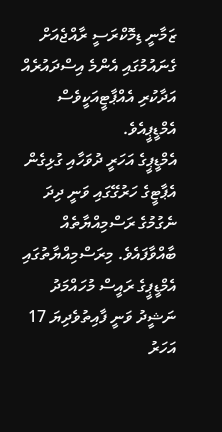ޒަމާނީ ޑިމޮކްރަސީ ރާއްޖެއަށް ގެނައުމުގައި އެންމެ އިސްދައުރެއް އަދާކުރި އެއްޕާޓީއަކީވެސް އެމްޑީޕީއެވެ.
އެމްޑީޕީގެ އަހަރީ ދުވަހާއި ގުޅިގެން އެޕާޓީގެ ހަރުގޭގައި ވަނީ ދިދަ ނެގުމުގެ ރަސްމިއްޔާތެއް ބާއްވާފައެވެ. މިރަސްމިއްޔާތުގައި އެމްޑީޕީގެ ރައީސް މުހައްމަދު ނަޝީދު ވަނީ ފާއިތުވެދިޔަ 17 އަހަރު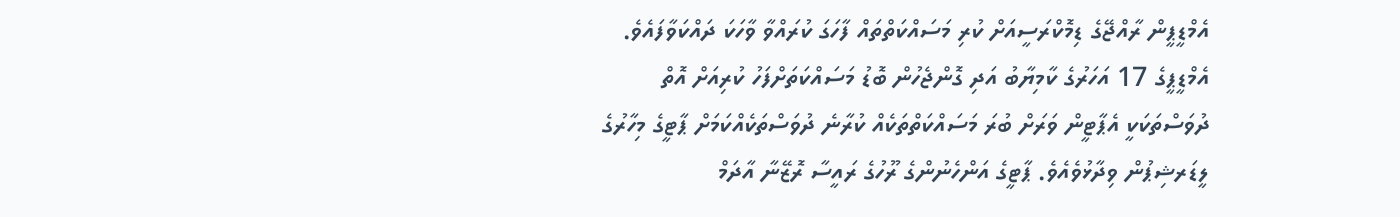އެމްޑީޕީން ރާއްޖޭގެ ޑިމޮކްރަސީއަށް ކުރި މަސައްކަތްތައް ފާހަގަ ކުރައްވާ ވާހަކަ ދައްކަވާފައެވެ.
އެމްޑީޕީގެ 17 އަހަރުގެ ކާމިޔާބު އަދި ގޮންޖެހުން ބޮޑު މަސައްކަތަށްފަހު ކުރިއަށް އޮތް ދުވަސްތަކަކީ އެޕާޓީން ވަރަށް ބުރަ މަސައްކަތްތަކެއް ކުރާނެ ދުވަސްތަކެއްކަމަށް ޕާޓީގެ މިހާރުގެ ލީޑަރޝިޕުން ވިދާޅުވެއެވެ. ޕާޓީގެ އަންހެނުންގެ ރޫހުގެ ރައީސާ ރޮޒޭނާ އާދަމް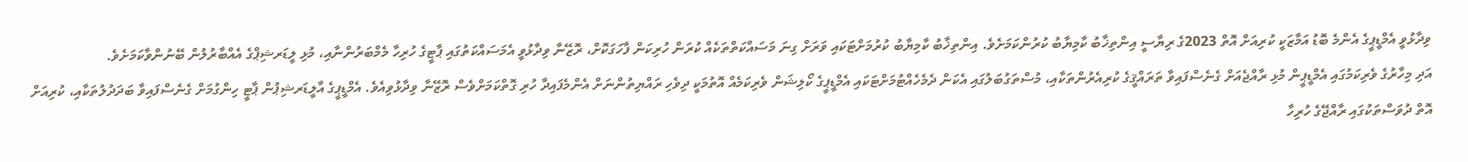ވިދާޅުވީ އެމްޑީޕީގެ އެންމެ ބޮޑު އަމާޒަކީ ކުރިއަށް އޮތް 2023ގެ ރިޔާސީ އިންތިޚާބު ކާމިޔާބު ކުރުންކަމަށެވެ. އިންތިޚާބު ކާމިޔާބު ކުރުމަށްޓަކައި ވަރަށް ގިނަ މަސައްކަތްތަކެއް ކުރަން ހުރިކަން ފާހަގަކޮށް، ރޮޒޭނާ ވިދާޅުވީ އެމަސައްކަތުގައި ޕާޓީގެ ހުރިހާ މެމްބަރުންނާއި، މުޅި ލީޑަރޝިޕްގެ އެއްބާރުލުން ބޭނުންވާކަމަށެވެ.
އަދި މިހާރުގެ ވެރިކަމުގައި އެމްޑީޕީން މުޅި ރާއްޖެއަށް ގެނެސްފައިވާ ތަރައްޤީގެ ކުރިއެރުންތަކާއި، މުސްތަގުބަލުގައި އެކަން ދެމެހެއްޓުމަށްޓަކައި އެމްޑީޕީގެ ކޯލިޝަން ވެރިކަމެއް އޮތުމަކީ ދިވެހި ރައްޔިތުންނަށް އެންމެފައިދާ ހުރި ގޮތްކަމަށްވެސް ރޮޒޭނާ ވިދާޅުވިއެވެ. އެމްޑީޕީގެ އާލީޑަރޝިޕުން ޕާޓީ ހިންގުމަށް ގެނެސްފައިވާ ބަދަދުލުތަކާއި، ކުރިއަށް އޮތް ދުވަސްތަކުގައި ރާއްޖޭގެ ހުރިހާ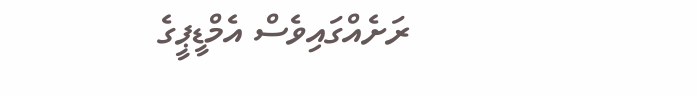ރަށެއްގައިވެސް އެމްޑީޕީގެ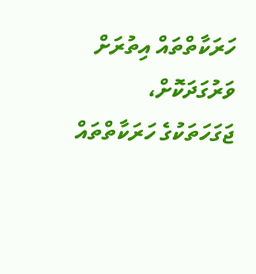ހަރަކާތްތައް އިތުރަށް ވަރުގަދަކޮށް، ޖަގަހަތަކުގެ ހަރަކާތްތައް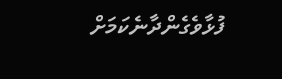ފުޅާވެގެންދާނެކަމަށް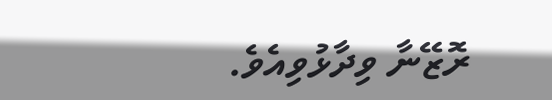ރޮޒޭނާ ވިދާޅުވިއެވެ.